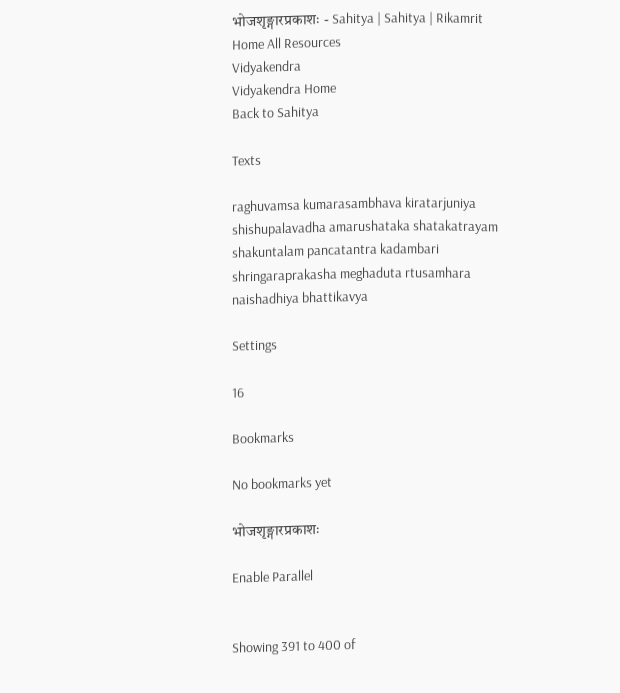भोजशृङ्गारप्रकाशः - Sahitya | Sahitya | Rikamrit
Home All Resources
Vidyakendra
Vidyakendra Home
Back to Sahitya

Texts

raghuvamsa kumarasambhava kiratarjuniya shishupalavadha amarushataka shatakatrayam shakuntalam pancatantra kadambari shringaraprakasha meghaduta rtusamhara naishadhiya bhattikavya

Settings

16

Bookmarks

No bookmarks yet

भोजशृङ्गारप्रकाशः

Enable Parallel


Showing 391 to 400 of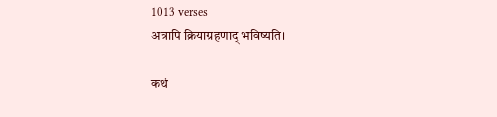1013 verses
अत्रापि क्रियाग्रहणाद् भविष्यति।

कथं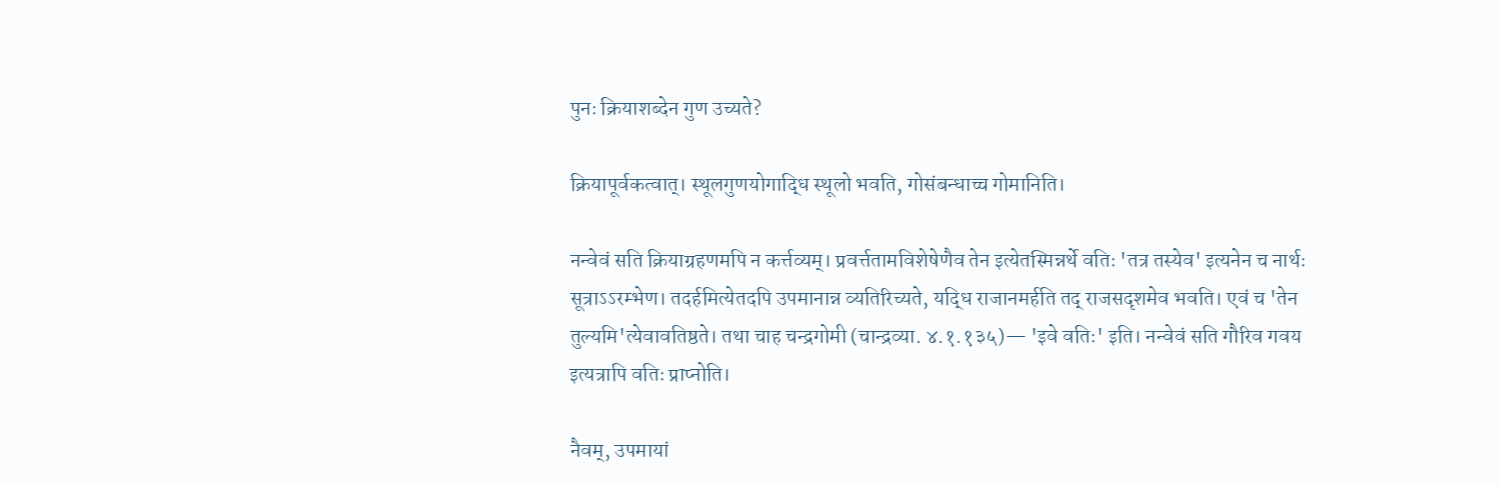पुनः क्रियाशब्देन गुण उच्यते?

क्रियापूर्वकत्वात्। स्थूलगुणयोगाद्धि स्थूलो भवति, गोसंबन्धाच्च गोमानिति।

नन्वेवं सति क्रियाग्रहणमपि न कर्त्तव्यम्। प्रवर्त्ततामविशेषेणैव तेन इत्येतस्मिन्नर्थे वतिः 'तत्र तस्येव' इत्यनेन च नार्थः सूत्राऽऽरम्भेण। तदर्हमित्येतदपि उपमानान्न व्यतिरिच्यते, यद्धि राजानमर्हति तद् राजसदृशमेव भवति। एवं च 'तेन तुल्यमि'त्येवावतिष्ठते। तथा चाह चन्द्रगोमी (चान्द्रव्या. ४.१.१३५)— 'इवे वतिः' इति। नन्वेवं सति गौरिव गवय इत्यत्रापि वतिः प्राप्नोति।

नैवम्, उपमायां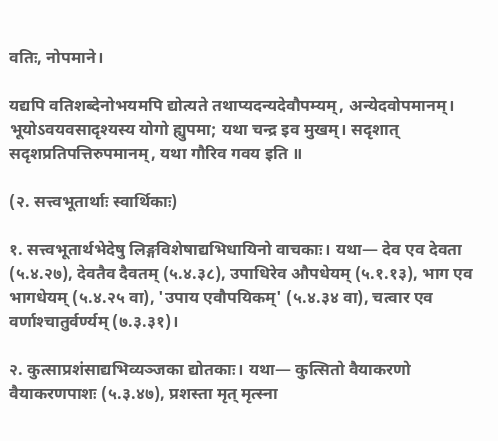वतिः, नोपमाने।

यद्यपि वतिशब्देनोभयमपि द्योत्यते तथाप्यदन्यदेवौपम्यम्, अन्येदवोपमानम्। भूयोऽवयवसादृश्यस्य योगो ह्युपमा; यथा चन्द्र इव मुखम्। सदृशात् सदृशप्रतिपत्तिरुपमानम्, यथा गौरिव गवय इति ॥

(२. सत्त्वभूतार्थाः स्वार्थिकाः)

१. सत्त्वभूतार्थभेदेषु लिङ्गविशेषाद्यभिधायिनो वाचकाः। यथा— देव एव देवता (५.४.२७), देवतैव दैवतम् (५.४.३८), उपाधिरेव औपधेयम् (५.१.१३), भाग एव भागधेयम् (५.४.२५ वा), 'उपाय एवौपयिकम्' (५.४.३४ वा), चत्वार एव वर्णाश्‍चातुर्वर्ण्यम् (७.३.३१)।

२. कुत्साप्रशंसाद्यभिव्यञ्जका द्योतकाः। यथा— कुत्सितो वैयाकरणो वैयाकरणपाशः (५.३.४७), प्रशस्ता मृत् मृत्स्ना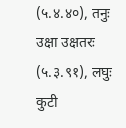(५.४.४०), तनुः उक्षा उक्षतरः (५.३.९१), लघुः कुटी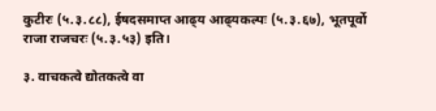कुटीरः (५.३.८८), ईषदसमाप्त आढ्‍य आढ्‍यकल्पः (५.३.६७), भूतपूर्वो राजा राजचरः (५.३.५३) इति।

३. वाचकत्वे द्योतकत्वे वा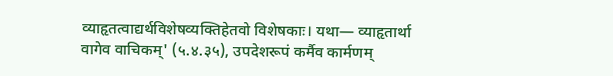व्याहृतत्वाद्यर्थविशेषव्यक्तिहेतवो विशेषकाः। यथा— व्याहृतार्था वागेव वाचिकम्' (५.४.३५), उपदेशरूपं कर्मैव कार्मणम्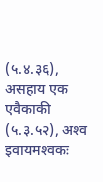(५.४.३६), असहाय एक एवैकाकी (५.३.५२), अश्‍व इवायमश्‍वकः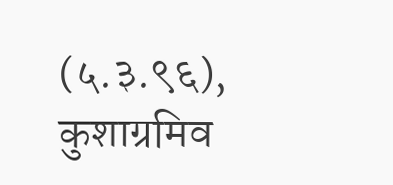(५.३.९६), कुशाग्रमिव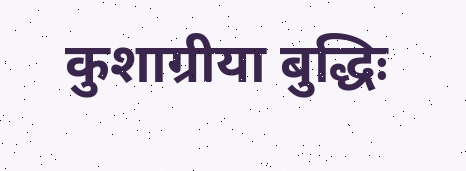कुशाग्रीया बुद्धिः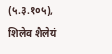(५.३.१०५), शिलेव शैलेयं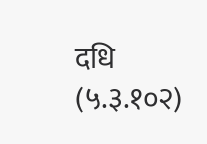दधि (५.३.१०२)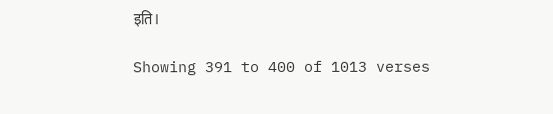इति।

Showing 391 to 400 of 1013 verses